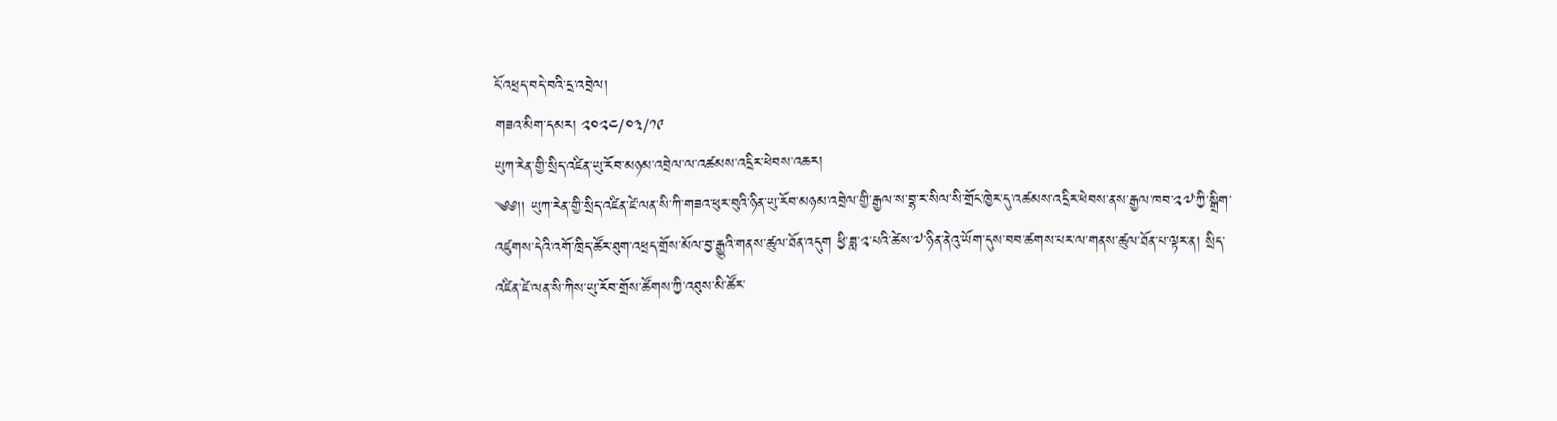ངོ་འཕྲད་བདེ་བའི་དྲ་འབྲེལ།
གཟའ་མིག་དམར། ༢༠༢༤/༠༣/༡༩
ཡུཀ་རེན་གྱི་སྲིད་འཛིན་ཡུ་རོབ་མཉམ་འབྲེལ་ལ་འཚམས་འདྲིར་ཕེབས་འཆར།
༄༅།། ཡུཀ་རེན་གྱི་སྲིད་འཛིན་ཛེ་ལན་སི་ཀི་གཟའ་ཕུར་བུའི་ཉིན་ཡུ་རོབ་མཉམ་འབྲེལ་གྱི་རྒྱལ་ས་བྷ་ར་སིལ་སི་གྲོང་ཁྱེར་དུ་འཚམས་འདྲིར་ཕེབས་ནས་རྒྱལ་ཁབ་༢༧་ཀྱི་སྒྲིག་འཛུགས་དེའི་འགོ་ཁྲིད་ཚོར་ཐུག་འཕྲད་གྲོས་མོལ་བྱ་རྒྱུའི་གནས་ཚུལ་ཐོན་འདུག ཕྱི་ཟླ་༢་པའི་ཚེས་༧་ཉིན་ནེའུ་ཡོག་དུས་བབ་ཚགས་པར་ལ་གནས་ཚུལ་ཐོན་པ་ལྟར་ན། སྲིད་འཛིན་ཛེ་ལན་སི་ཀིས་ཡུ་རོབ་གྲོས་ཚོགས་ཀྱི་འཐུས་མི་ཚོར་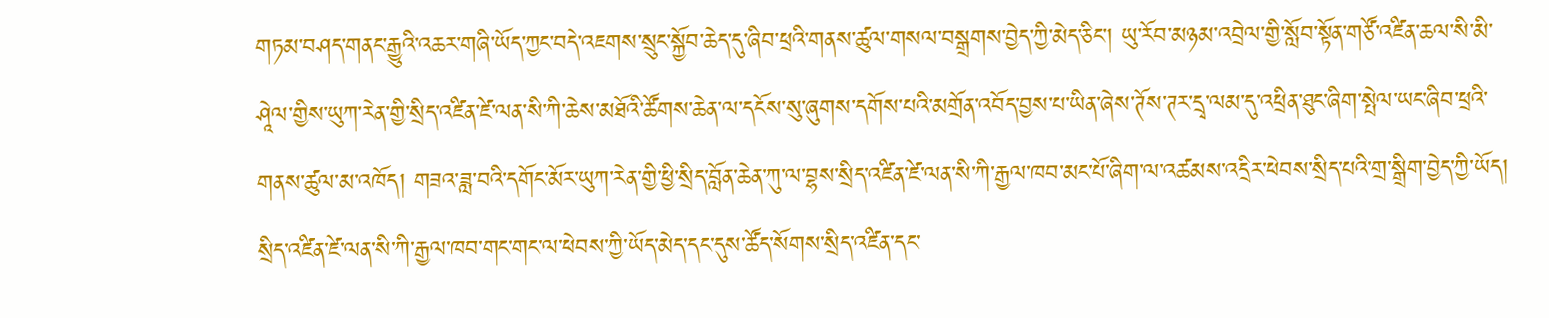གཏམ་བཤད་གནང་རྒྱུའི་འཆར་གཞི་ཡོད་ཀྱང་བདེ་འཇགས་སྲུང་སྐྱོབ་ཆེད་དུ་ཞིབ་ཕྲའི་གནས་ཚུལ་གསལ་བསྒྲགས་བྱེད་ཀྱི་མེད་ཅིང་། ཡུ་རོབ་མཉམ་འབྲེལ་གྱི་སློབ་སྟོན་གཙོ་འཛིན་ཆལ་སི་མི་ཤཱེལ་གྱིས་ཡུཀ་རེན་གྱི་སྲིད་འཛིན་ཛེ་ལན་སི་ཀི་ཆེས་མཐོའི་ཚོགས་ཆེན་ལ་དངོས་སུ་ཞུགས་དགོས་པའི་མགྲོན་འབོད་བྱས་པ་ཡིན་ཞེས་ཊོས་ཊར་དྲྭ་ལམ་དུ་འཕྲིན་ཐུང་ཞིག་སྤེལ་ཡང་ཞིབ་ཕྲའི་གནས་ཚུལ་མ་འཁོད། གཟའ་ཟླ་བའི་དགོང་མོར་ཡུཀ་རེན་གྱི་ཕྱི་སྲིད་བློན་ཆེན་ཀུ་ལ་བྷས་སྲིད་འཛིན་ཛེ་ལན་སི་ཀི་རྒྱལ་ཁབ་མང་པོ་ཞིག་ལ་འཚམས་འདྲིར་ཕེབས་སྲིད་པའི་གྲ་སྒྲིག་བྱེད་ཀྱི་ཡོད། སྲིད་འཛིན་ཛེ་ལན་སི་ཀི་རྒྱལ་ཁབ་གང་གང་ལ་ཕེབས་ཀྱི་ཡོད་མེད་དང་དུས་ཚོད་སོགས་སྲིད་འཛིན་དང་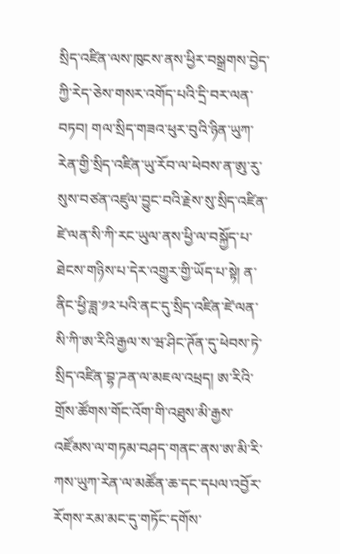སྲིད་འཛིན་ལས་ཁུངས་ནས་ཕྱིར་བསྒྲགས་བྱེད་ཀྱི་རེད་ཅེས་གསར་འགོད་པའི་དྲི་བར་ལན་བཏབ། གལ་སྲིད་གཟའ་ཕུར་བུའི་ཉིན་ཡུཀ་རེན་གྱི་སྲིད་འཛིན་ཡུ་རོབ་ལ་ཕེབས་ན་ཨུ་རུ་སུས་བཙན་འཛུལ་བྱུང་བའི་རྗེས་སུ་སྲིད་འཛིན་ཛེ་ལན་སི་ཀི་རང་ཡུལ་ནས་ཕྱི་ལ་བསྐྱོད་པ་ཐེངས་གཉིས་པ་དེར་འགྱུར་གྱི་ཡོད་པ་སྟེ། ན་ནིང་ཕྱི་ཟླ་༡༢་པའི་ནང་དུ་སྲིད་འཛིན་ཛེ་ལན་སི་ཀི་ཨ་རིའི་རྒྱལ་ས་ཝ་ཤིང་ཊོན་དུ་ཕེབས་ཏེ་སྲིད་འཛིན་བྷ་ཌན་ལ་མཇལ་འཕྲད། ཨ་རིའི་གྲོས་ཚོགས་གོང་འོག་གི་འཐུས་མི་རྒྱས་འཛོམས་ལ་གཏམ་བཤད་གནང་ནས་ཨ་མི་རི་ཀས་ཡུཀ་རེན་ལ་མཚོན་ཆ་དང་དཔལ་འབྱོར་རོགས་རམ་མང་དུ་གཏོང་དགོས་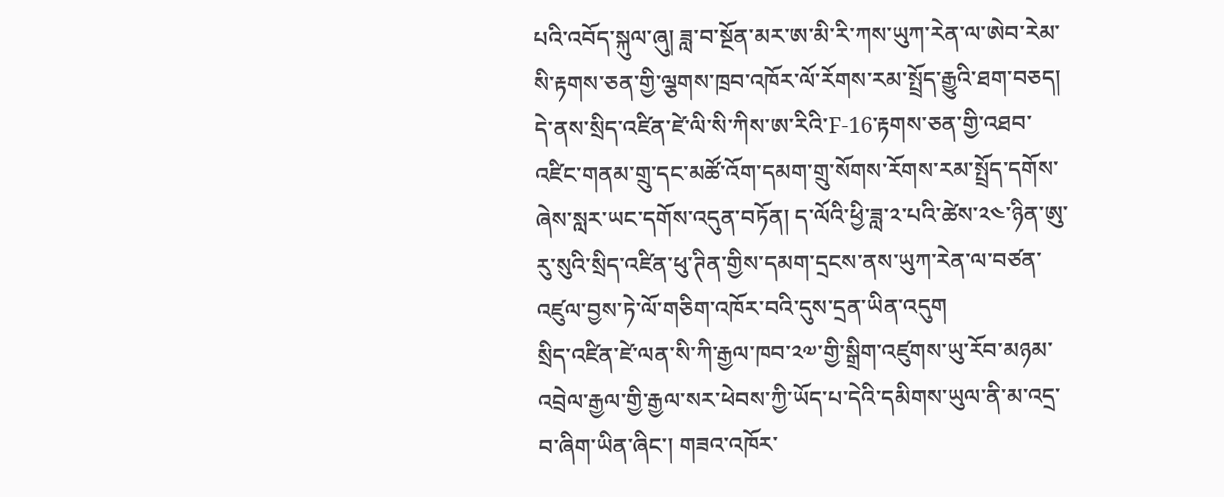པའི་འབོད་སྐུལ་ཞུ། ཟླ་བ་སྔོན་མར་ཨ་མི་རི་ཀས་ཡུཀ་རེན་ལ་ཨེབ་རེམ་སི་རྟགས་ཅན་གྱི་ལྕགས་ཁྲབ་འཁོར་ལོ་རོགས་རམ་སྤྲོད་རྒྱུའི་ཐག་བཅད། དེ་ནས་སྲིད་འཛིན་ཛེ་ལི་སི་ཀིས་ཨ་རིའི་F-16་རྟགས་ཅན་གྱི་འཐབ་འཛིང་གནམ་གྲུ་དང་མཚོ་འོག་དམག་གྲུ་སོགས་རོགས་རམ་སྤྲོད་དགོས་ཞེས་སླར་ཡང་དགོས་འདུན་བཏོན། ད་ལོའི་ཕྱི་ཟླ་༢་པའི་ཚེས་༢༤་ཉིན་ཨུ་རུ་སུའི་སྲིད་འཛིན་ཕུ་ཊིན་གྱིས་དམག་དྲངས་ནས་ཡུཀ་རེན་ལ་བཙན་འཛུལ་བྱས་ཏེ་ལོ་གཅིག་འཁོར་བའི་དུས་དྲན་ཡིན་འདུག
སྲིད་འཛིན་ཛེ་ལན་སི་ཀི་རྒྱལ་ཁབ་༢༧་གྱི་སྒྲིག་འཛུགས་ཡུ་རོབ་མཉམ་འབྲེལ་རྒྱལ་གྱི་རྒྱལ་སར་ཕེབས་ཀྱི་ཡོད་པ་དེའི་དམིགས་ཡུལ་ནི་མ་འདྲ་བ་ཞིག་ཡིན་ཞིང་། གཟའ་འཁོར་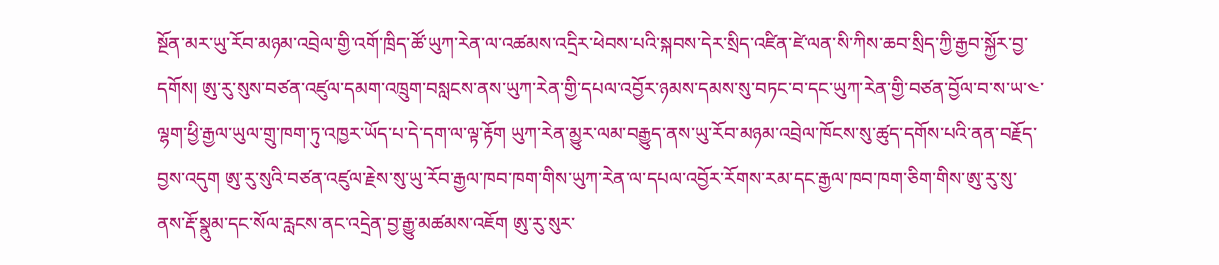སྔོན་མར་ཡུ་རོབ་མཉམ་འབྲེལ་གྱི་འགོ་ཁྲིད་ཚོ་ཡུཀ་རེན་ལ་འཚམས་འདྲིར་ཕེབས་པའི་སྐབས་དེར་སྲིད་འཛིན་ཛེ་ལན་སི་ཀིས་ཆབ་སྲིད་ཀྱི་རྒྱབ་སྐྱོར་བྱ་དགོས། ཨུ་རུ་སུས་བཙན་འཛུལ་དམག་འཁྲུག་བསླངས་ནས་ཡུཀ་རེན་གྱི་དཔལ་འབྱོར་ཉམས་དམས་སུ་བཏང་བ་དང་ཡུཀ་རེན་གྱི་བཙན་བྱོལ་བ་ས་ཡ་༤་ལྷག་ཕྱི་རྒྱལ་ཡུལ་གྲུ་ཁག་ཏུ་འཁྱར་ཡོད་པ་དེ་དག་ལ་ལྟ་རྟོག ཡུཀ་རེན་མྱུར་ལམ་བརྒྱུད་ནས་ཡུ་རོབ་མཉམ་འབྲེལ་ཁོངས་སུ་ཚུད་དགོས་པའི་ནན་བརྗོད་བྱས་འདུག ཨུ་རུ་སུའི་བཙན་འཛུལ་རྗེས་སུ་ཡུ་རོབ་རྒྱལ་ཁབ་ཁག་གིས་ཡུཀ་རེན་ལ་དཔལ་འབྱོར་རོགས་རམ་དང་རྒྱལ་ཁབ་ཁག་ཅིག་གིས་ཨུ་རུ་སུ་ནས་རྡོ་སྣུམ་དང་སོལ་རླངས་ནང་འདྲེན་བྱ་རྒྱུ་མཚམས་འཇོག ཨུ་རུ་སུར་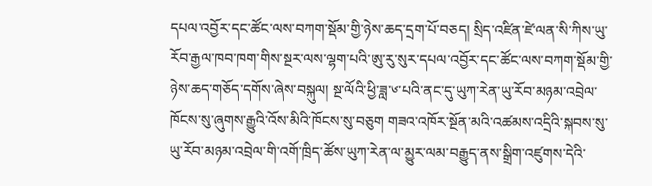དཔལ་འབྱོར་དང་ཚོང་ལས་བཀག་སྡོམ་གྱི་ཉེས་ཆད་དྲག་པོ་བཅད། སྲིད་འཛིན་ཛེ་ལན་སི་ཀིས་ཡུ་རོབ་རྒྱལ་ཁབ་ཁག་གིས་སྔར་ལས་ལྷག་པའི་ཨུ་རུ་སུར་དཔལ་འབྱོར་དང་ཚོང་ལས་བཀག་སྡོམ་གྱི་ཉེས་ཆད་གཅོད་དགོས་ཞེས་བསྐུལ། སྔ་ལོའི་ཕྱི་ཟླ་༦་པའི་ནང་དུ་ཡུཀ་རེན་ཡུ་རོབ་མཉམ་འབྲེལ་ཁོངས་སུ་ཞུགས་རྒྱུའི་འོས་མིའི་ཁོངས་སུ་བཅུག གཟའ་འཁོར་སྔོན་མའི་འཚམས་འདྲིའི་སྐབས་སུ་ཡུ་རོབ་མཉམ་འབྲེལ་གི་འགོ་ཁྲིད་ཚོས་ཡུཀ་རེན་ལ་མྱུར་ལམ་བརྒྱུད་ནས་སྒྲིག་འཛུགས་དེའི་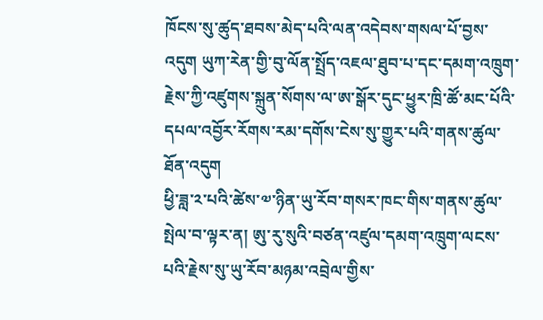ཁོངས་སུ་ཚུད་ཐབས་མེད་པའི་ལན་འདེབས་གསལ་པོ་བྱས་འདུག ཡུཀ་རེན་གྱི་བུ་ལོན་སྤྲོད་འཇལ་ཐུབ་པ་དང་དམག་འཁྲུག་རྗེས་ཀྱི་འཛུགས་སྐྲུན་སོགས་ལ་ཨ་སྒོར་དུང་ཕྱུར་ཁྲི་ཚོ་མང་པོའི་དཔལ་འབྱོར་རོགས་རམ་དགོས་ངེས་སུ་གྱུར་པའི་གནས་ཚུལ་ཐོན་འདུག
ཕྱི་ཟླ་༢་པའི་ཚེས་༧་ཉིན་ཡུ་རོབ་གསར་ཁང་གིས་གནས་ཚུལ་སྤེལ་བ་ལྟར་ན། ཨུ་རུ་སུའི་བཙན་འཛུལ་དམག་འཁྲུག་ལངས་པའི་རྗེས་སུ་ཡུ་རོབ་མཉམ་འབྲེལ་གྱིས་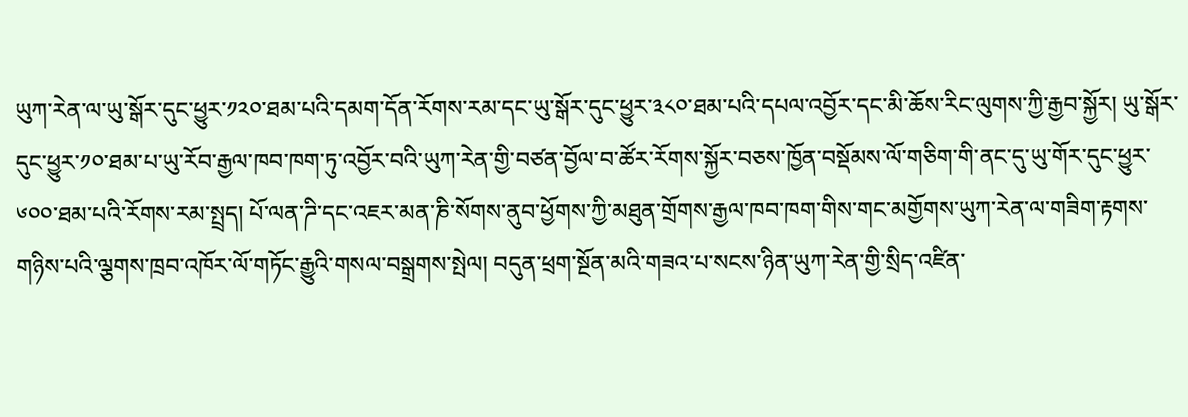ཡུཀ་རེན་ལ་ཡུ་སྒོར་དུང་ཕྱུར་༡༢༠་ཐམ་པའི་དམག་དོན་རོགས་རམ་དང་ཡུ་སྒོར་དུང་ཕྱུར་༣༨༠་ཐམ་པའི་དཔལ་འབྱོར་དང་མི་ཆོས་རིང་ལུགས་ཀྱི་རྒྱབ་སྐྱོར། ཡུ་སྒོར་དུང་ཕྱུར་༡༠་ཐམ་པ་ཡུ་རོབ་རྒྱལ་ཁབ་ཁག་ཏུ་འབྱོར་བའི་ཡུཀ་རེན་གྱི་བཙན་བྱོལ་བ་ཚོར་རོགས་སྐྱོར་བཅས་ཁྱོན་བསྡོམས་ལོ་གཅིག་གི་ནང་དུ་ཡུ་གོར་དུང་ཕྱུར་༦༠༠་ཐམ་པའི་རོགས་རམ་སྤྲད། པོ་ལན་ཌི་དང་འཇར་མན་ཎི་སོགས་ནུབ་ཕྱོགས་ཀྱི་མཐུན་གྲོགས་རྒྱལ་ཁབ་ཁག་གིས་གང་མགྱོགས་ཡུཀ་རེན་ལ་གཟིག་རྟགས་གཉིས་པའི་ལྕགས་ཁྲབ་འཁོར་ལོ་གཏོང་རྒྱུའི་གསལ་བསྒྲགས་སྤེལ། བདུན་ཕྲག་སྔོན་མའི་གཟའ་པ་སངས་ཉིན་ཡུཀ་རེན་གྱི་སྲིད་འཛིན་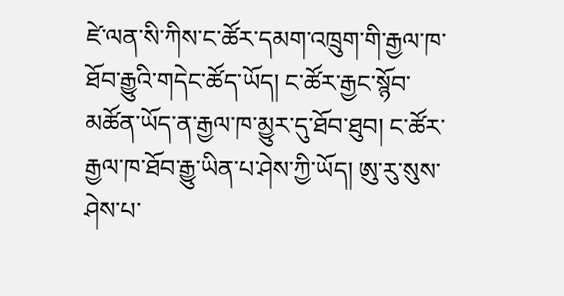ཛེ་ལན་སི་ཀིས་ང་ཚོར་དམག་འཁྲུག་གི་རྒྱལ་ཁ་ཐོབ་རྒྱུའི་གདེང་ཚོད་ཡོད། ང་ཚོར་རྒྱང་སྙོབ་མཚོན་ཡོད་ན་རྒྱལ་ཁ་མྱུར་དུ་ཐོབ་ཐུབ། ང་ཚོར་རྒྱལ་ཁ་ཐོབ་རྒྱུ་ཡིན་པ་ཤེས་ཀྱི་ཡོད། ཨུ་རུ་སུས་ཤེས་པ་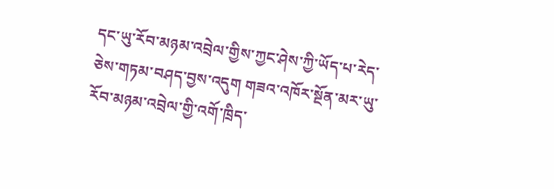དང་ཡུ་རོབ་མཉམ་འབྲེལ་གྱིས་ཀྱང་ཤེས་ཀྱི་ཡོད་པ་རེད་ཅེས་གཏམ་བཤད་བྱས་འདུག གཟའ་འཁོར་སྔོན་མར་ཡུ་རོབ་མཉམ་འབྲེལ་གྱི་འགོ་ཁྲིད་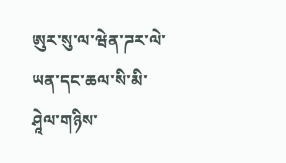ཨུར་སུ་ལ་ཝེན་ཌར་ལེ་ཡན་དང་ཆལ་སི་མི་ཤཱེལ་གཉིས་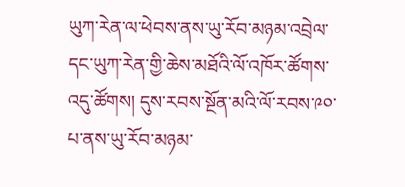ཡུཀ་རེན་ལ་ཕེབས་ནས་ཡུ་རོབ་མཉམ་འབྲེལ་དང་ཡུཀ་རེན་གྱི་ཆེས་མཐོའི་ལོ་འཁོར་ཚོགས་འདུ་ཚོགས། དུས་རབས་སྔོན་མའི་ལོ་རབས་༩༠་པ་ནས་ཡུ་རོབ་མཉམ་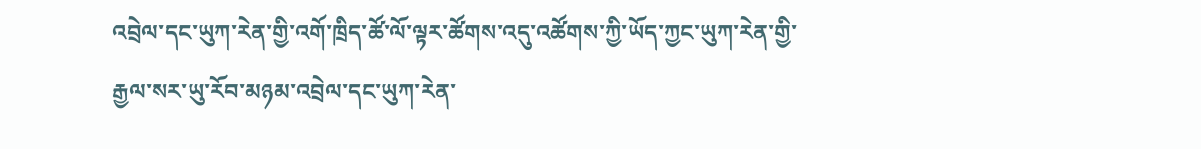འབྲེལ་དང་ཡུཀ་རེན་གྱི་འགོ་ཁྲིད་ཚོ་ལོ་ལྟར་ཚོགས་འདུ་འཚོགས་ཀྱི་ཡོད་ཀྱང་ཡུཀ་རེན་གྱི་རྒྱལ་སར་ཡུ་རོབ་མཉམ་འབྲེལ་དང་ཡུཀ་རེན་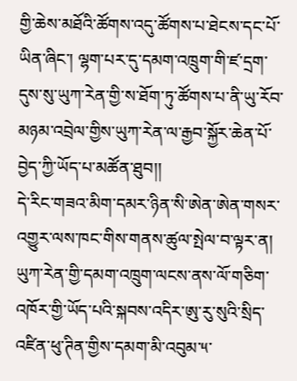གྱི་ཆེས་མཐོའི་ཚོགས་འདུ་ཚོགས་པ་ཐེངས་དང་པོ་ཡིན་ཞིང་། ལྷག་པར་དུ་དམག་འཁྲུག་གི་ཛ་དྲག་དུས་སུ་ཡུཀ་རེན་གྱི་ས་ཐོག་ཏུ་ཚོགས་པ་ནི་ཡུ་རོབ་མཉམ་འབྲེལ་གྱིས་ཡུཀ་རེན་ལ་རྒྱབ་སྐྱོར་ཆེན་པོ་བྱེད་ཀྱི་ཡོད་པ་མཚོན་ཐུབ།།
དེ་རིང་གཟའ་མིག་དམར་ཉིན་སི་ཨེན་ཨེན་གསར་འགྱུར་ལས་ཁང་གིས་གནས་ཚུལ་སྤེལ་བ་ལྟར་ན། ཡུཀ་རེན་གྱི་དམག་འཁྲུག་ལངས་ནས་ལོ་གཅིག་འཁོར་གྱི་ཡོད་པའི་སྐབས་འདིར་ཨུ་རུ་སུའི་སྲིད་འཛིན་ཕུ་ཊིན་གྱིས་དམག་མི་འབུམ་༥་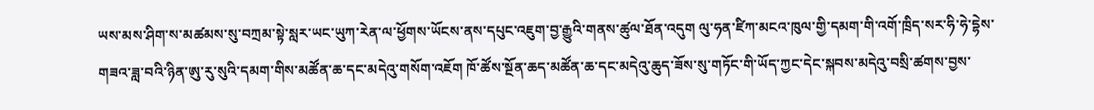ཡས་མས་ཤིག་ས་མཚམས་སུ་བཀྲམ་སྟེ་སླར་ཡང་ཡུཀ་རེན་ལ་ཕྱོགས་ཡོངས་ནས་དཔུང་འཇུག་བྱ་རྒྱུའི་གནས་ཚུལ་ཐོན་འདུག ལུ་ཧན་ཛིཀ་མངའ་ཁུལ་གྱི་དམག་གི་འགོ་ཁྲིད་སར་ཧི་ཧེ་དྷེས་གཟའ་ཟླ་བའི་ཉིན་ཨུ་རུ་སུའི་དམག་གིས་མཚོན་ཆ་དང་མདེའུ་གསོག་འཇོག ཁོ་ཚོས་སྔོན་ཆད་མཚོན་ཆ་དང་མདེའུ་ཆུད་ཟོས་སུ་གཏོང་གི་ཡོད་ཀྱང་དེང་སྐབས་མདེའུ་བསྲི་ཚགས་བྱས་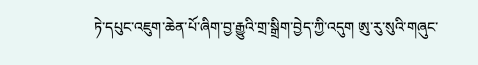ཏེ་དཔུང་འཇུག་ཆེན་པོ་ཞིག་བྱ་རྒྱུའི་གྲ་སྒྲིག་བྱེད་ཀྱི་འདུག ཨུ་རུ་སུའི་གཞུང་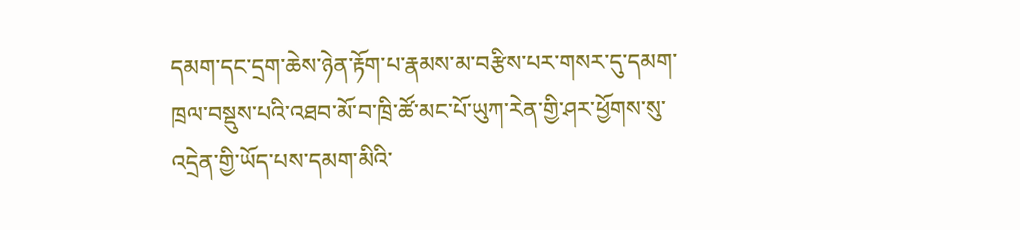དམག་དང་དྲག་ཆེས་ཉེན་རྟོག་པ་རྣམས་མ་བརྩིས་པར་གསར་དུ་དམག་ཁྲལ་བསྡུས་པའི་འཐབ་མོ་བ་ཁྲི་ཚོ་མང་པོ་ཡུཀ་རེན་གྱི་ཤར་ཕྱོགས་སུ་འདྲེན་གྱི་ཡོད་པས་དམག་མིའི་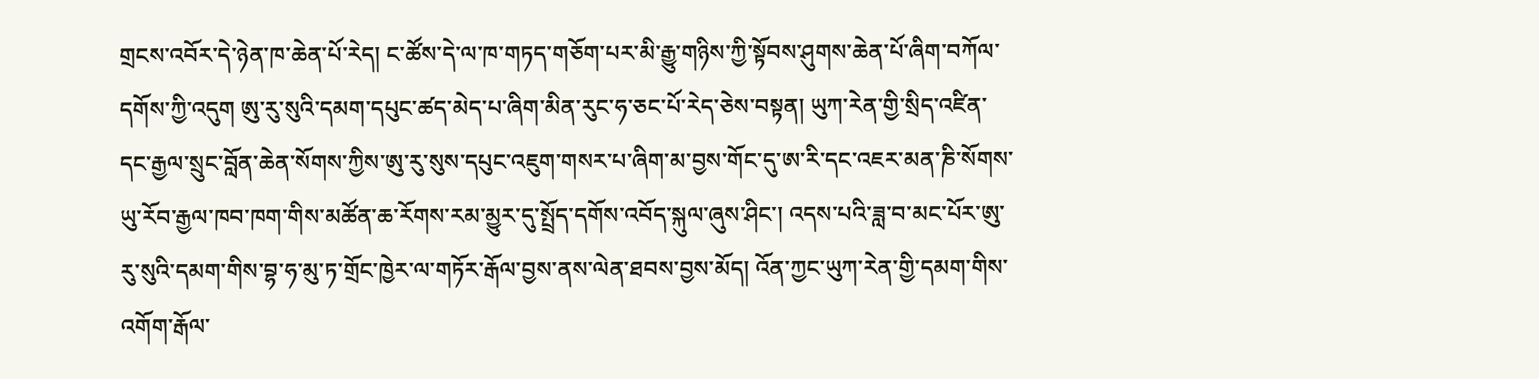གྲངས་འབོར་དེ་ཉེན་ཁ་ཆེན་པོ་རེད། ང་ཚོས་དེ་ལ་ཁ་གཏད་གཅོག་པར་མི་རྒྱུ་གཉིས་ཀྱི་སྟོབས་ཤུགས་ཆེན་པོ་ཞིག་བཀོལ་དགོས་ཀྱི་འདུག ཨུ་རུ་སུའི་དམག་དཔུང་ཚད་མེད་པ་ཞིག་མིན་རུང་ཧ་ཅང་པོ་རེད་ཅེས་བསྟན། ཡུཀ་རེན་གྱི་སྲིད་འཛིན་དང་རྒྱལ་སྲུང་བློན་ཆེན་སོགས་ཀྱིས་ཨུ་རུ་སུས་དཔུང་འཇུག་གསར་པ་ཞིག་མ་བྱས་གོང་དུ་ཨ་རི་དང་འཇར་མན་ཎི་སོགས་ཡུ་རོབ་རྒྱལ་ཁབ་ཁག་གིས་མཚོན་ཆ་རོགས་རམ་མྱུར་དུ་སྤྲོད་དགོས་འབོད་སྐུལ་ཞུས་ཤིང་། འདས་པའི་ཟླ་བ་མང་པོར་ཨུ་རུ་སུའི་དམག་གིས་བྷ་ཧ་མུ་ཏ་གྲོང་ཁྱེར་ལ་གཏོར་རྒོལ་བྱས་ནས་ལེན་ཐབས་བྱས་མོད། འོན་ཀྱང་ཡུཀ་རེན་གྱི་དམག་གིས་འགོག་རྒོལ་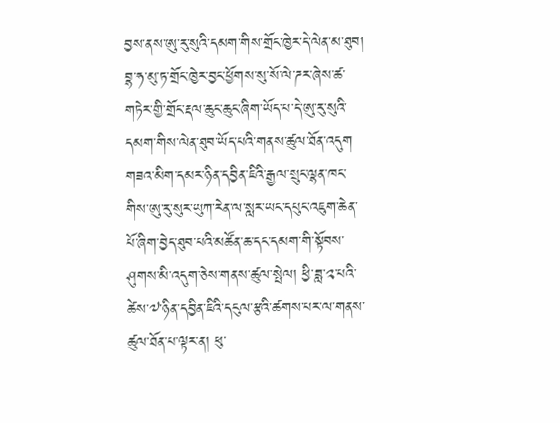བྱས་ནས་ཨུ་རུ་སུའི་དམག་གིས་གྲོང་ཁྱེར་དེ་ལེན་མ་ཐུབ། བྷ་ཧ་མུ་ཏ་གྲོང་ཁྱེར་བྱང་ཕྱོགས་སུ་སོ་ལེ་ཌར་ཞེས་ཚ་གཏེར་གྱི་གྲོང་རྡལ་ཆུང་ཆུང་ཞིག་ཡོད་པ་དེ་ཨུ་རུ་སུའི་དམག་གིས་ལེན་ཐུབ་ཡོད་པའི་གནས་ཚུལ་ཐོན་འདུག
གཟའ་མིག་དམར་ཉིན་དབྱིན་ཇིའི་རྒྱལ་སྲུང་ལྷན་ཁང་གིས་ཨུ་རུ་སུར་ཡུཀ་རེན་ལ་སླར་ཡང་དཔུང་འཇུག་ཆེན་པོ་ཞིག་བྱེད་ཐུབ་པའི་མཚོན་ཆ་དང་དམག་གི་སྟོབས་ཤུགས་མི་འདུག་ཅེས་གནས་ཚུལ་སྤེལ། ཕྱི་ཟླ་༢་པའི་ཚེས་༧་ཉིན་དབྱིན་ཇིའི་དངུལ་རྩའི་ཚགས་པར་ལ་གནས་ཚུལ་ཐོན་པ་ལྟར་ན། ཕུ་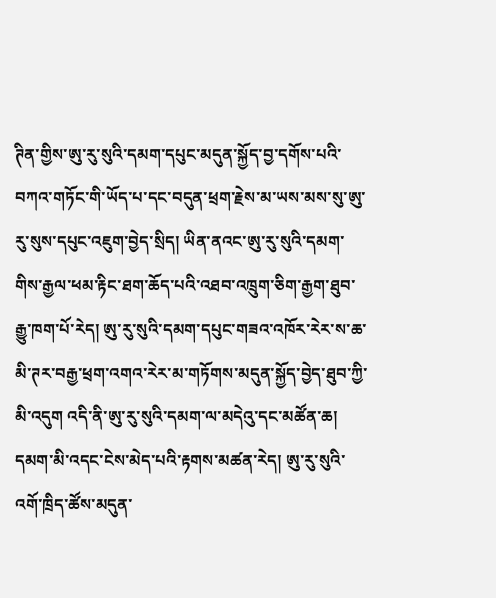ཊིན་གྱིས་ཨུ་རུ་སུའི་དམག་དཔུང་མདུན་སྐྱོད་བྱ་དགོས་པའི་བཀའ་གཏོང་གི་ཡོད་པ་དང་བདུན་ཕྲག་རྗེས་མ་ཡས་མས་སུ་ཨུ་རུ་སུས་དཔུང་འཇུག་བྱེད་སྲིད། ཡིན་ནའང་ཨུ་རུ་སུའི་དམག་གིས་རྒྱལ་ཕམ་རྟིང་ཐག་ཆོད་པའི་འཐབ་འཁྲུག་ཅིག་རྒྱག་ཐུབ་རྒྱུ་ཁག་པོ་རེད། ཨུ་རུ་སུའི་དམག་དཔུང་གཟའ་འཁོར་རེར་ས་ཆ་མི་ཊར་བརྒྱ་ཕྲག་འགའ་རེར་མ་གཏོགས་མདུན་སྐྱོད་བྱེད་ཐུབ་ཀྱི་མི་འདུག འདི་ནི་ཨུ་རུ་སུའི་དམག་ལ་མདེའུ་དང་མཚོན་ཆ། དམག་མི་འདང་ངེས་མེད་པའི་རྟགས་མཚན་རེད། ཨུ་རུ་སུའི་འགོ་ཁྲིད་ཚོས་མདུན་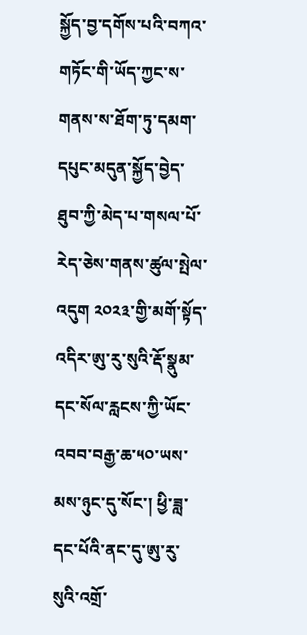སྐྱོད་བྱ་དགོས་པའི་བཀའ་གཏོང་གི་ཡོད་ཀྱང་ས་གནས་ས་ཐོག་ཏུ་དམག་དཔུང་མདུན་སྐྱོད་བྱེད་ཐུབ་ཀྱི་མེད་པ་གསལ་པོ་རེད་ཅེས་གནས་ཚུལ་སྤེལ་འདུག ༢༠༢༣་གྱི་མགོ་སྟོད་འདིར་ཨུ་རུ་སུའི་རྡོ་སྣུམ་དང་སོལ་རླངས་ཀྱི་ཡོང་འབབ་བརྒྱ་ཆ་༥༠་ཡས་མས་ཉུང་དུ་སོང་། ཕྱི་ཟླ་དང་པོའི་ནང་དུ་ཨུ་རུ་སུའི་འགྲོ་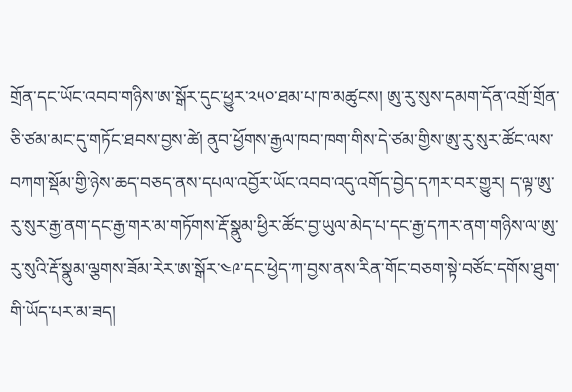གྲོན་དང་ཡོང་འབབ་གཉིས་ཨ་སྒོར་དུང་ཕྱུར་༢༥༠་ཐམ་པ་ཁ་མཚུངས། ཨུ་རུ་སུས་དམག་དོན་འགྲོ་གྲོན་ཅི་ཙམ་མང་དུ་གཏོང་ཐབས་བྱས་ཚེ། ནུབ་ཕྱོགས་རྒྱལ་ཁབ་ཁག་གིས་དེ་ཙམ་གྱིས་ཨུ་རུ་སུར་ཚོང་ལས་བཀག་སྡོམ་གྱི་ཉེས་ཆད་བཅད་ནས་དཔལ་འབྱོར་ཡོང་འབབ་འདུ་འགོད་བྱེད་དཀར་བར་གྱུར། ད་ལྟ་ཨུ་རུ་སུར་རྒྱ་ནག་དང་རྒྱ་གར་མ་གཏོགས་རྡོ་སྣུམ་ཕྱིར་ཚོང་བྱ་ཡུལ་མེད་པ་དང་རྒྱ་དཀར་ནག་གཉིས་ལ་ཨུ་རུ་སུའི་རྡོ་སྣུམ་ལྕགས་ཟོམ་རེར་ཨ་སྒོར་༤༩་དང་ཕྱེད་ཀ་བྱས་ནས་རིན་གོང་བཅག་སྟེ་བཙོང་དགོས་ཐུག་གི་ཡོད་པར་མ་ཟད།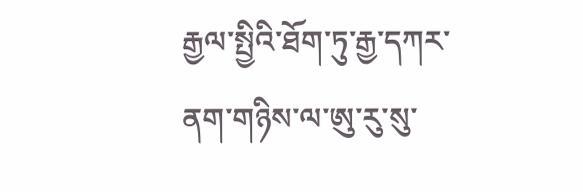རྒྱལ་སྤྱིའི་ཐོག་ཏུ་རྒྱ་དཀར་ནག་གཉིས་ལ་ཨུ་རུ་སུ་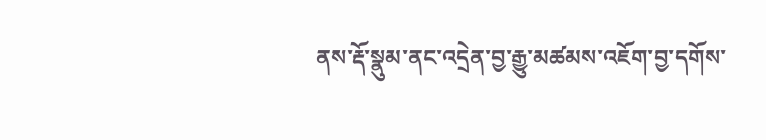ནས་རྡོ་སྣུམ་ནང་འདྲེན་བྱ་རྒྱུ་མཚམས་འཇོག་བྱ་དགོས་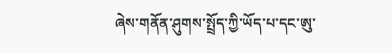ཞེས་གནོན་ཤུགས་སྤྲོད་ཀྱི་ཡོད་པ་དང་ཨུ་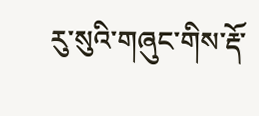རུ་སུའི་གཞུང་གིས་རྡོ་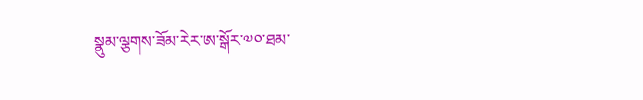སྣུམ་ལྕགས་ཟོམ་རེར་ཨ་སྒོར་༧༠་ཐམ་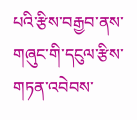པའི་རྩིས་བརྒྱབ་ནས་གཞུང་གི་དངུལ་རྩིས་གཏན་འབེབས་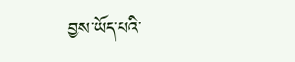བྱས་ཡོད་པའི་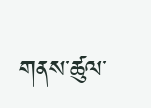གནས་ཚུལ་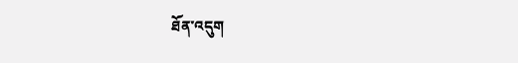ཐོན་འདུག